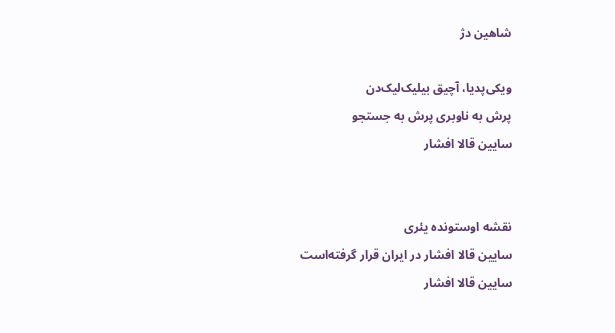شاهین دژ

ویکی‌پدیا، آچیق بیلیک‌لیک‌دن
پرش به ناوبری پرش به جستجو
سایین قالا افشار


نقشه اوستونده یئری
سایین قالا افشار در ایران قرار گرفته‌است
سایین قالا افشار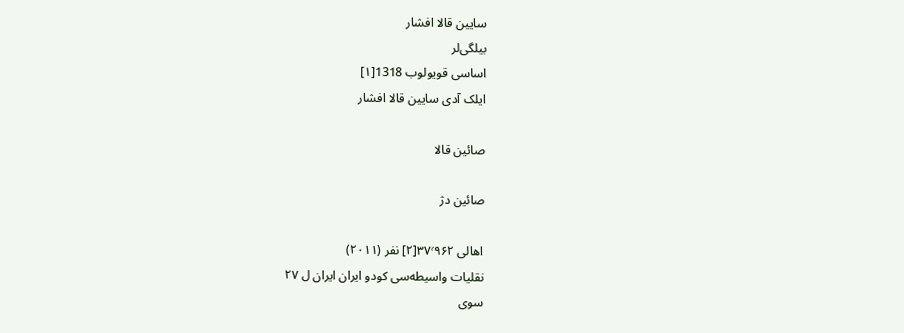سایین قالا افشار
بیلگی‌لر
اساسی قویولوب 1318[۱]
ایلک آدی سایین قالا افشار

صائین قالا

صائین دژ

اهالی ۳۷٬۹۶۲[۲] نفر (۲۰۱۱)
نقلیات واسیطه‌سی کودو ایران ایران ل ۲۷
سوی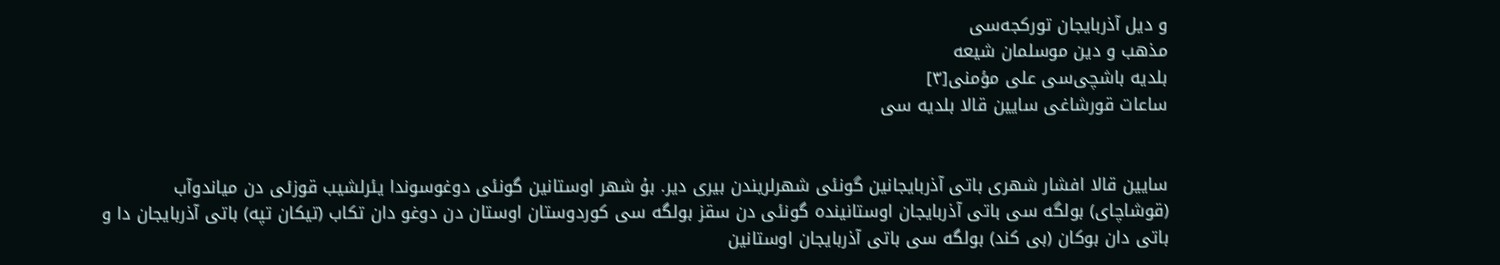و دیل آذربایجان تورکجه‌سی
مذهب و دین موسلمان شیعه
بلدیه باشچی‌سی علی مؤمنی[۳]
ساعات قورشاغی سایین قالا بلدیه سی


سایین قالا افشار شهری باتی آذربایجانین گونئی شهرلریندن بیری دیر. بۇ شهر اوستانین گونئی دوغوسوندا یئرلشیب قوزئی دن میاندوآب (قوشاچای) بولگه سی باتی آذربایجان اوستانینده گونئی دن سقز بولگه سی کوردوستان اوستان دن دوغو دان تکاب (تیکان تپه) باتی آذربایجان دا و باتی دان بوکان (بی کند) بولگه سی باتی آذربایجان اوستانین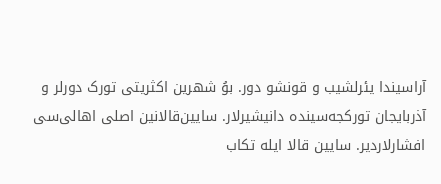آراسیندا یئرلشیب و قونشو دور. بوُ شهرین اکثریتی تورک دورلر و آذربایجان تورکجه‌سینده دانیشیرلار. سایین‌قالانین اصلی اهالی‌سی افشارلاردیر. سایین قالا ایله تکاب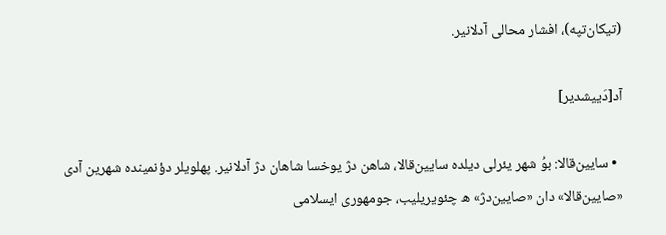(تیکان‌تپه)، افشار محالی آدلانیر.

آد[دَییشدیر]

  • سایین‌قالا: بوُ شهر یئرلی دیلده سایین‌قالا، شاهن دژ یوخسا شاهان دژ آدلانیر. پهلویلر دؤنمینده شهرین آدی «صایین‌قالا» دان «صایین‌دژ» ه چئویریلیب، جومهوری ایسلامی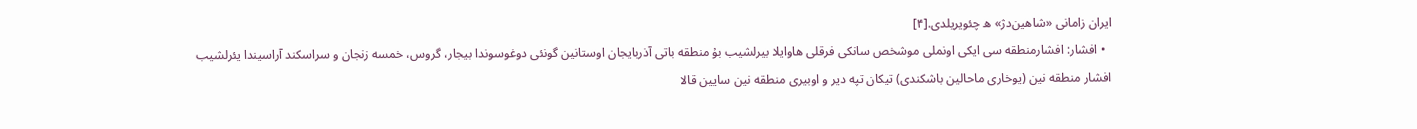ایران زامانی «شاهین‌دژ» ه چئویریلدی.[۴]
  • افشار: افشارمنطقه سی ایکی اونملی موشخص سانکی فرقلی هاوایلا بیرلشیب بۇ منطقه باتی آذربایجان اوستانین گونئی دوغوسوندا بیجار، گروس، خمسه زنجان و سراسکند آراسیندا یئرلشیب افشار منطقه نین (یوخاری ماحالین باشکندی) تیکان تپه دیر و اوبیری منطقه نین سایین قالا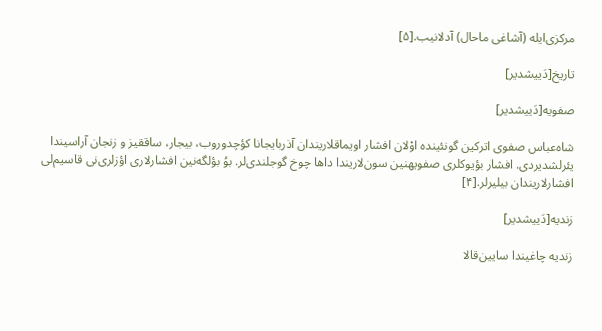مرکزی‌ایله (آشاغی ماحال) آدلانیب.[۵]

تاریخ[دَییشدیر]

صفویه[دَییشدیر]

شاه‌عباس صفوی اترکین گونئینده اوْلان افشار اویماقلاریندان آذربایجانا کؤچدوروب، بیجار، ساققیز و زنجان آراسیندا یئرلشدیردی. افشار بؤیوکلری صفویهنین سون‌لاریندا داها چوخ گوجلندی‌لر. بوُ بؤلگه‌نین افشارلاری اؤزلری‌نی قاسیم‌لی افشارلاریندان بیلیرلر.[۴]

زندیه[دَییشدیر]

زندیه چاغیندا سایین‌قالا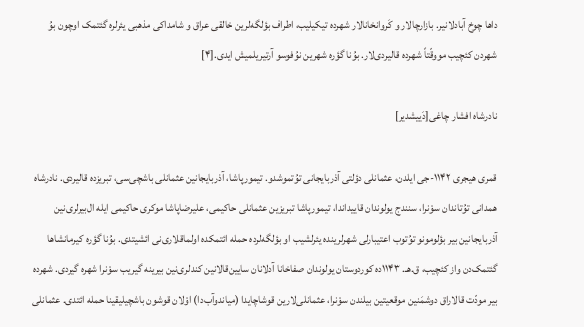داها چوخ آبادلانیر. بازارچالار و کَروانخانالار شهرده تیکیلیب، اطراف بؤلگه‌لرین خالقی عراق و شامداکی مذهبی یئرلره گئتمک اوچون بوُ شهردن کئچیب مووقّتاً شهرده قالیردی‌لار. بوُنا گؤره شهرین نوُفوسو آرتیریلمیش ایدی.[۴]

نادرشاه افشار چاغی[دَییشدیر]

قمری هیجری ۱۱۴۲-جی ایلدن، عثمانلی دؤلتی آذربایجانی توُتموشدو. تیمورپاشا، آذربایجانین عثمانلی باشچی‌سی، تبریزده قالیردی. نادرشاه همدانی توُتاندان سوْنرا، سنندج یولوندان قاییداندا، تیمورپاشا تبریزین عثمانلی حاکیمی، علیرضاپاشا موکری حاکیمی ایله ال‌بیرلری‌نین آذربایجانین بیر بؤلومونو توُتوب اعتیبارلی شهرلرینده یئرلشیب او بؤلگه‌لرده حمله ائتمکده اولماقلاری‌نی ائشیتدی. بوُنا گؤره کیرمانشاها گئتمک‌دن واز کئچیب، ق.هـ. ۱۱۴۳ده کوردوستان یولوندان صفاخانا آدلانان سایین‌قالانین کندلری‌نین بیرینه گیریب سوْنرا شهره گیردی. شهرده بیر مودّت قالاراق دوشمَنین موقعیتین بیلندن سوْنرا، عثمانلی‌لارین قوشاچایدا (میاندوآب‌دا) اوْلان قوشون باشچیلیقینا حمله ائتدی. عثمانلی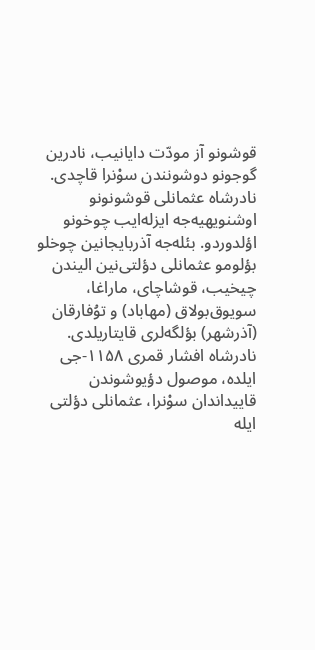قوشونو آز مودّت دایانیب، نادرین گوجونو دوشونندن سوْنرا قاچدی. نادرشاه عثمانلی قوشونونو اوشنویهیه‌جه ایزله‌ایب چوخونو اؤلدوردو. بئله‌جه آذربایجانین چوخلو بؤلومو عثمانلی دؤلتی‌نین الیندن چیخیب، قوشاچای، ماراغا، سویوق‌بولاق (مهاباد) و توُفارقان (آذرشهر) بؤلگه‌لری قایتاریلدی. نادرشاه افشار قمری ۱۱۵۸-جی ایلده، موصول دؤیوشوندن قاییداندان سوْنرا، عثمانلی دؤلتی ایله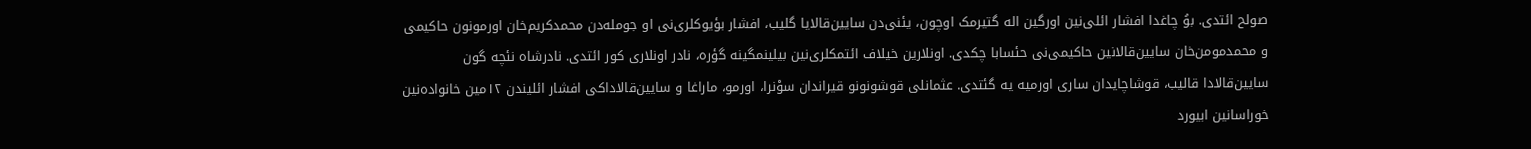صولح ائتدی. بوُ چاغدا افشار ائلی‌نین اورگین اله گتیرمک اوچون، یئنی‌دن سایین‌قالایا گلیب، افشار بؤیوکلری‌نی او جومله‌دن محمدکریم‌خان اورمونون حاکیمی و محمدمومن‌خان سایین‌قالانین حاکیمی‌نی حئسابا چکدی. اونلارین خیلاف ائتمکلری‌نین بیلینمگینه گؤره، نادر اونلاری کور ائتدی. نادرشاه نئچه گون سایین‌قالادا قالیب، قوشاچایدان ساری اورمیه یه گئتدی. عثمانلی قوشونونو قیراندان سوْنرا، اورمو، ماراغا و سایین‌قالاداکی افشار ائلیندن ۱۲مین خانواده‌نین خوراسانین ابیورد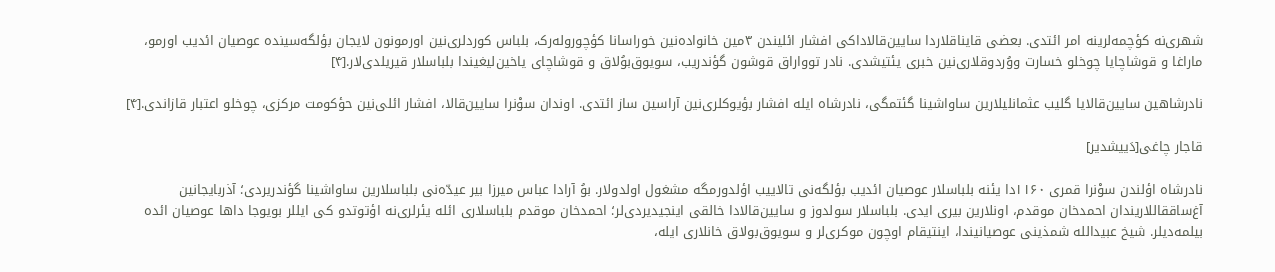شهری‌نه کؤچمه‌لرینه امر ائتدی. بعضی قایناقلاردا سایین‌قالاداکی افشار ائلیندن ۳مین خانواده‌نین خوراسانا کؤچوروله‌رک، بلباس کوردلری‌نین اورمونون لایجان بؤلگه‌سینده عوصیان ائدیب اورمو، ماراغا و قوشاچایا چوخلو خسارت ووُردوقلاری‌نین خبری یئتیشدی. نادر توواراق قوشون گؤندریب، سویوق‌بوُلاق و قوشاچای یاخین‌لیغیندا بلباسلار قیریلدی‌لار.[۴]

نادرشاهین سایین‌قالایا گلیب عثمانلیلارین ساواشینا گئتمگی، نادرشاه ایله افشار بؤیوکلری‌نین آراسین ساز ائتدی. اوندان سوْنرا سایین‌قالا، افشار ائلی‌نین حؤکومت مرکزی، چوخلو اعتبار قازاندی.[۴]

قاجار چاغی[دَییشدیر]

نادرشاه اؤلندن سوْنرا قمری ۱۱۶۰دا یئنه بلباسلار عوصیان ائدیب بؤلگه‌نی تالاییب اؤلدورمگه مشغول اولدولار. بوُ آرادا عباس میرزا بیر عیدّه‌نی بلباسلارین ساواشینا گؤندریردی؛ آذربایجانین آغ‌ساققاللاریندان احمدخان موقدم، اونلارین بیری ایدی. بلباسلار سولدوز و سایین‌قالادا خالقی اینجیدیردی‌لر؛ احمدخان موقدم بلباسلاری ائله یئرلری‌نه اؤتوتدو کی ایللر بویوجا داها عوصیان ائده بیلمه‌دیلر. شیخ عبیدالله شمذینی عوصیانیندا، اینتیقام اوچون موکری‌لر و سویوق‌بولاق خانلاری ایله،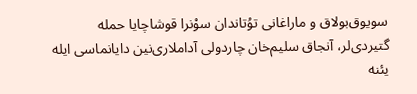سویوق‌بولاق و ماراغانی توُتاندان سوْنرا قوشاچایا حمله گتیردی‌لر، آنجاق سلیم‌خان چاردولی آداملاری‌نین دایانماسی ایله یئنه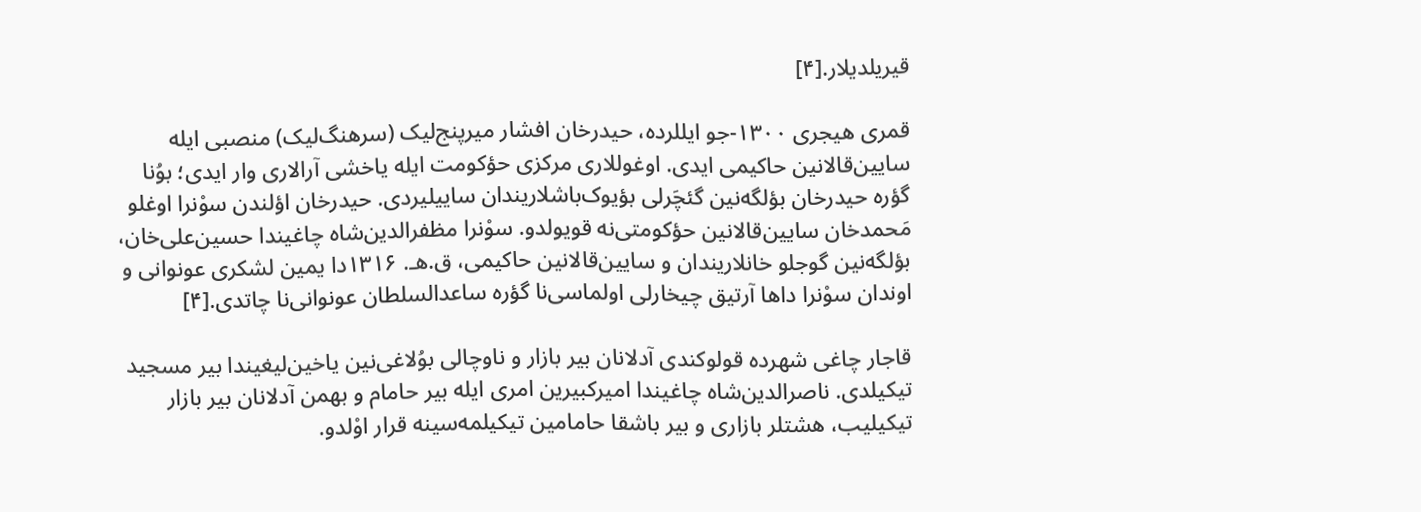قیریلدیلار.[۴]

قمری هیجری ۱۳۰۰-جو ایللرده، حیدرخان افشار میرپنج‌لیک (سرهنگ‌لیک) منصبی ایله سایین‌قالانین حاکیمی ایدی. اوغوللاری مرکزی حؤکومت ایله یاخشی آرالاری وار ایدی؛ بوُنا گؤره حیدرخان بؤلگه‌نین گئچَرلی بؤیوک‌باشلاریندان ساییلیردی. حیدرخان اؤلندن سوْنرا اوغلو مَحمدخان سایین‌قالانین حؤکومتی‌نه قویولدو. سوْنرا مظفرالدین‌شاه چاغیندا حسین‌علی‌خان، بؤلگه‌نین گوجلو خانلاریندان و سایین‌قالانین حاکیمی، ق.هـ. ۱۳۱۶دا یمین لشکری عونوانی و اوندان سوْنرا داها آرتیق چیخارلی اولماسی‌نا گؤره ساعدالسلطان عونوانی‌نا چاتدی.[۴]

قاجار چاغی شهرده قولوکندی آدلانان بیر بازار و ناوچالی بوُلاغی‌نین یاخین‌لیغیندا بیر مسجید تیکیلدی. ناصرالدین‌شاه چاغیندا امیرکبیرین امری ایله بیر حامام و بهمن آدلانان بیر بازار تیکیلیب، هشتلر بازاری و بیر باشقا حامامین تیکیلمه‌سینه قرار اوْلدو.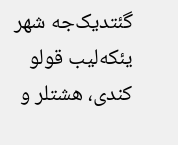گئتدیک‌جه شهر یئکه‌لیب قولو کندی، هشتلر و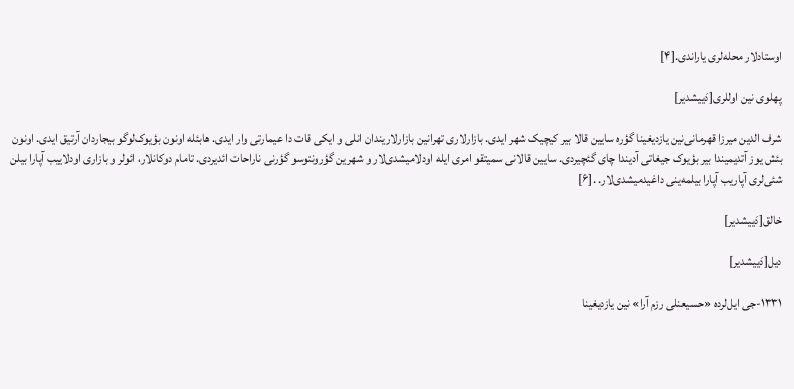اوستادلار محله‌لری یاراندی.[۴]

پهلوی نین اوللری[دَییشدیر]

شرف الدین میرزا قهرمانی‌نین یازدیغینا گؤره سایین قالا بیر کیچیک شهر ایدی. بازارلاری تهرانین بازارلاریندان انلی و ایکی قات دا عیمارتی وار ایدی. هابئله اونون بؤیوک‌لوگو بیجاردان آرتیق ایدی. اونون بئش یوز آتدیمیندا بیر بؤیوک جیغاتی آدیندا چای گئچیردی. سایین قالانی سمیتقو امری ایله اودلامیشدی‌لار و شهرین گؤرونتوسو گؤرنی ناراحات ائدیردی. تامام دوکانلار، ائولر و بازاری اودلاییب آپارا بیلن شئی‌لری آپاریب آپارا بیلمه‌ینی داغیدمیشدی‌لار. .[۶]

خالق[دَییشدیر]

دیل[دَییشدیر]

۱۳۳۱-جی ایل‌لرده «حسیعنلی رزم آرا» نین یازدیغینا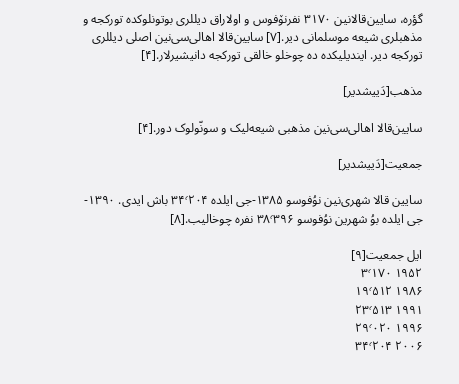گؤره، سایین‌قالانین ۳۱۷۰ نفرنۆفوس و اولاراق دیللری بوتونلوکده تورکجه و مذهبلری شیعه موسلمانی دیر.[۷] سایین‌قالا اهالی‌سی‌نین اصلی دیللری تورکجه دیر. ایندیلیکده ده چوخلو خالقی تورکجه دانیشیرلار.[۴]

مذهب[دَییشدیر]

سایین‌قالا اهالی‌سی‌نین مذهبی شیعه‌لیک و سونّولوک دور.[۴]

جمعیت[دَییشدیر]

سایین قالا شهری‌نین نوُفوسو ۱۳۸۵-جی ایلده ۳۴٬۲۰۴ باش ایدی. ۱۳۹۰-جی ایلده بوُ شهرین نوُفوسو ۳۸٬۳۹۶ نفره چوخالیب.[۸]

ایل جمعیت[۹]
۱۹۵۲ ۳٬۱۷۰
۱۹۸۶ ۱۹٬۵۱۲
۱۹۹۱ ۲۳٬۵۱۳
۱۹۹۶ ۲۹٬۰۲۰
۲۰۰۶ ۳۴٬۲۰۴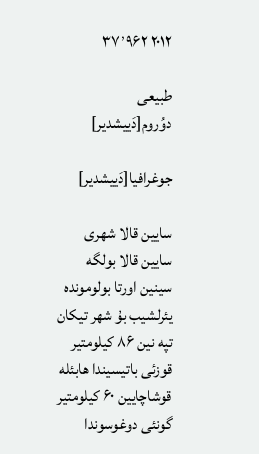۲۰۱۲ ۳۷٬۹۶۲

طبیعی دوُروم[دَییشدیر]

جوغرافیا[دَییشدیر]

سایین قالا شهری سایین قالا بولگه سینین اورتا بولومونده یئرلشیب بۇ شهر تیکان تپه نین ۸۶ کیلومتیر قوزئی باتیسیندا هابئله قوشاچایین ۶۰ کیلومتیر گونئی دوغوسوندا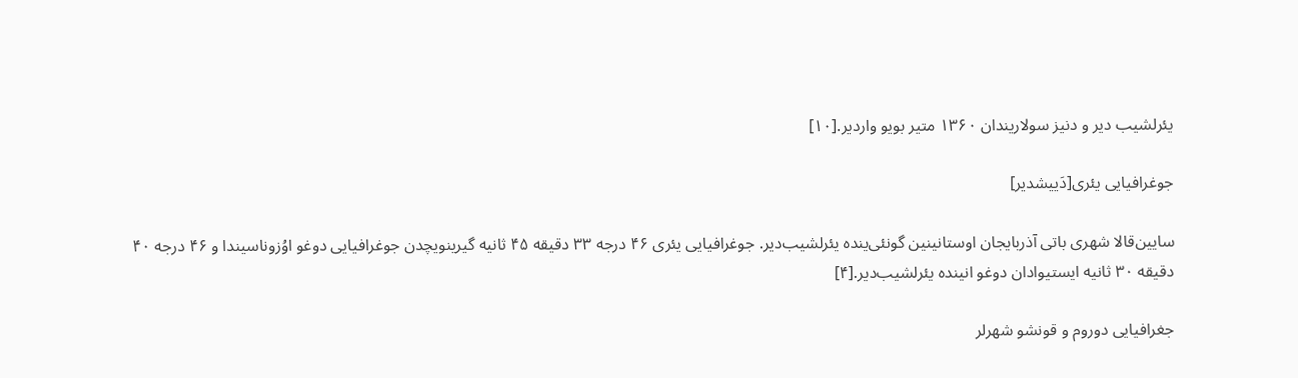یئرلشیب دیر و دنیز سولاریندان ۱۳۶۰ متیر بویو واردیر.[۱۰]

جوغرافیایی یئری[دَییشدیر]

سایین‌قالا شهری باتی آذربایجان اوستانینین گونئی‌ینده یئرلشیب‌دیر. جوغرافیایی یئری ۴۶ درجه ۳۳ دقیقه ۴۵ ثانیه گیرینویچدن جوغرافیایی دوغو اوُزوناسیندا و ۴۶ درجه ۴۰ دقیقه ۳۰ ثانیه ایستیوادان دوغو انینده یئرلشیب‌دیر.[۴]

جغرافیایی دوروم و قونشو شهرلر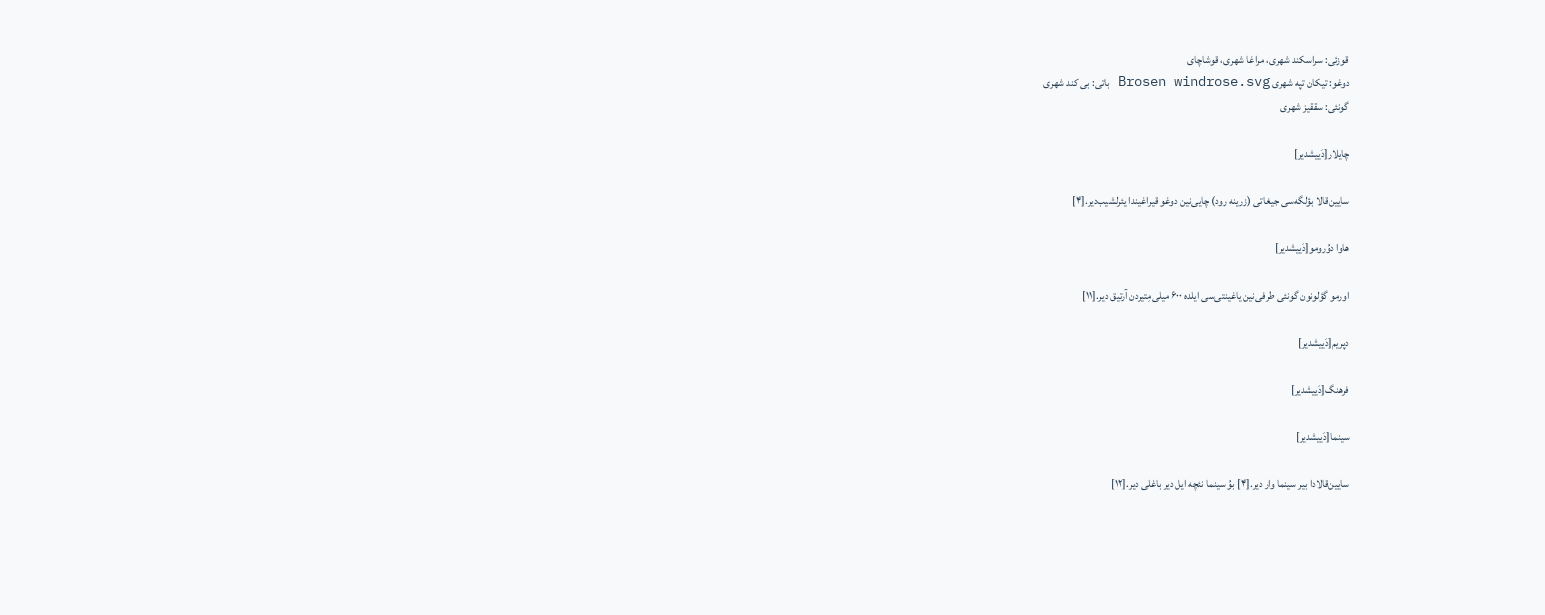قوزئی: سراسکند شهری، مراغا شهری، قوشاچای
دوغو: تیکان تپه شهری Brosen windrose.svg باتی: بی کند شهری
گونئی: سققیز شهری

چایلار[دَییشدیر]

سایین‌قالا بؤلگه‌سی جیغاتی (زرینه رود) چایی‌نین دوغو قیراغیندا یئرلشیب‌دیر.[۴]

هاوا دوُرومو[دَییشدیر]

اورمو گؤلونون گونئی طرفی‌نین یاغینتی‌سی ایلده ۶۰۰ میلی‌مِتیردن آرتیق دیر.[۱۱]

دپریم[دَییشدیر]

فرهنگ[دَییشدیر]

سینما[دَییشدیر]

سایین‌قالادا بیر سینما وار دیر.[۴] بوُ سینما نئچه ایل دیر باغلی دیر.[۱۲]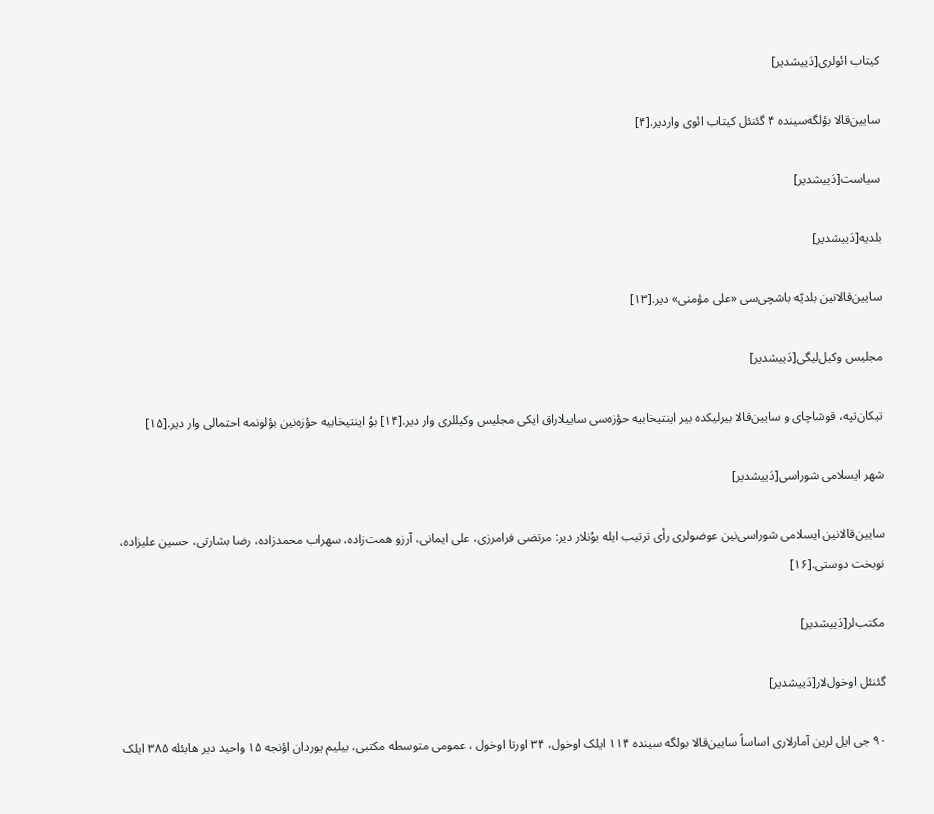کیتاب ائولری[دَییشدیر]

سایین‌قالا بؤلگه‌سینده ۴ گئنئل کیتاب ائوی واردیر.[۴]

سیاست[دَییشدیر]

بلدیه[دَییشدیر]

سایین‌قالانین بلدیّه باشچی‌سی «علی مؤمنی» دیر.[۱۳]

مجلیس وکیل‌لیگی[دَییشدیر]

تیکان‌تپه، قوشاچای و سایین‌قالا بیرلیکده بیر اینتیخابیه حؤزه‌سی ساییلاراق ایکی مجلیس وکیللری وار دیر.[۱۴] بوُ اینتیخابیه حؤزه‌نین بؤلونمه احتمالی وار دیر.[۱۵]

شهر ایسلامی شوراسی[دَییشدیر]

سایین‌قالانین ایسلامی شوراسی‌نین عوضولری رأی ترتیب ایله بوُنلار دیر: مرتضی فرامرزی، علی ایمانی، آرزو همت‌زاده، سهراب محمدزاده، رضا بشارتی، حسین علیزاده، نوبخت دوستی.[۱۶]

مکتب‌لر[دَییشدیر]

گئنئل اوخول‌لار[دَییشدیر]

۹۰ جی ایل لرین آمارلاری اساساً سایین‌قالا بولگه سینده ۱۱۴ ایلک اوخول، ۳۴ اورتا اوخول ، عمومی متوسطه مکتبی، بیلیم یوردان اؤنجه ۱۵ واحید دیر هابئله ۳۸۵ ایلک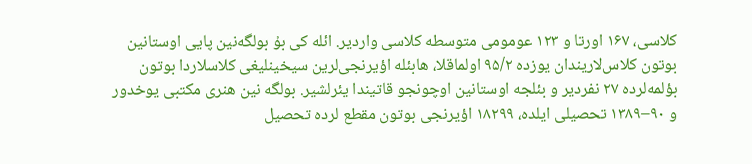کلاسی، ۱۶۷ اورتا و ۱۲۳ عومومی متوسطه کلاسی واردیر. ائله کی بۇ بولگه‌نین پایی اوستانین بوتون کلاس‌لاریندان یوزده ۹۵/۲ اولماقلا، هابئله اؤیرنجی‌لرین سیخینلیغی کلاسلاردا بوتون بؤلمه‌لرده ۲۷ نفردیر و بئلجه اوستانین اوچونجو قاتیندا یئرلشیر. بولگه نین هنری مکتبی یوخدور و ۹۰–۱۳۸۹ تحصیلی ایلده، ۱۸۲۹۹ اؤیرنجی بوتون مقطع لرده تحصیل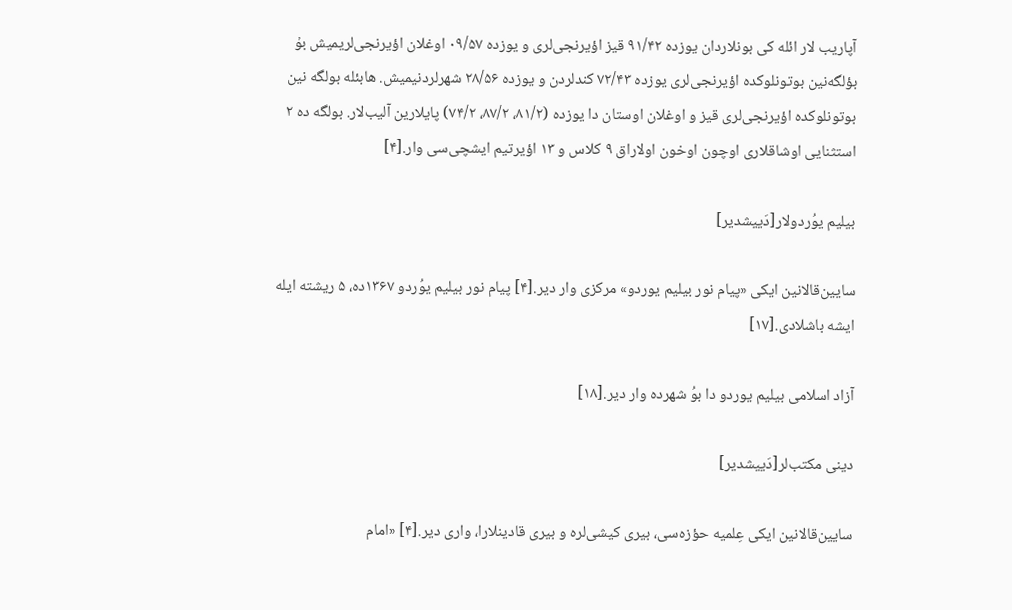آپاریب لار ائله کی بونلاردان یوزده ۹۱/۴۲ قیز اؤیرنجی‌لری و یوزده ۰۹/۵۷ اوغلان اؤیرنجی‌لریمیش بۇ بؤلگه‌نین بوتونلوکده اؤیرنجی‌لری یوزده ۷۲/۴۳ کندلردن و یوزده ۲۸/۵۶ شهرلردنیمیش. هابئله بولگه نین بوتونلوکده اؤیرنجی‌لری قیز و اوغلان اوستان دا یوزده (۸۱/۲، ۸۷/۲، ۷۴/۲) پایلارین آلیب‌لار. بولگه ده ۲ استثنایی اوشاقلاری اوچون اوخون اولاراق ۹ کلاس و ۱۳ اؤیرتیم ایشچی‌سی وار.[۴]

بیلیم یوُردولار[دَییشدیر]

سایین‌قالانین ایکی «پیام نور بیلیم یوردو» مرکزی وار دیر.[۴] پیام نور بیلیم یوُردو ۱۳۶۷ده، ۵ ریشته ایله ایشه باشلادی.[۱۷]

آزاد اسلامی بیلیم یوردو دا بوُ شهرده وار دیر.[۱۸]

دینی مکتب‌لر[دَییشدیر]

سایین‌قالانین ایکی عِلمیه حؤزه‌سی، بیری کیشی‌لره و بیری قادینلارا، واری دیر.[۴] «امام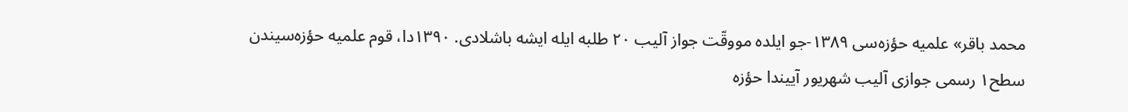محمد باقر» علمیه حؤزه‌سی ۱۳۸۹-جو ایلده مووقّت جواز آلیب ۲۰ طلبه ایله ایشه باشلادی. ۱۳۹۰دا، قوم علمیه حؤزه‌سیندن سطح۱ رسمی جوازی آلیب شهریور آییندا حؤزه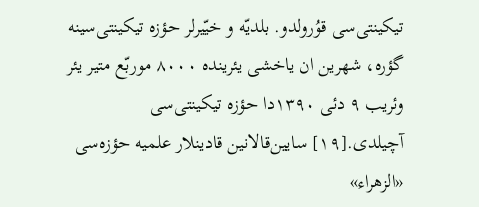تیکینتی‌سی قوُرولدو. بلدیّه و خیّیرلر حؤزه تیکینتی‌سینه گؤره، شهرین ان یاخشی یئرینده ۸۰۰۰ موربّع متیر یئر وئریب ۹ دئی ۱۳۹۰دا حؤزه تیکینتی‌سی آچیلدی.[۱۹] سایین‌قالانین قادینلار علمیه حؤزه‌سی «الزهراء»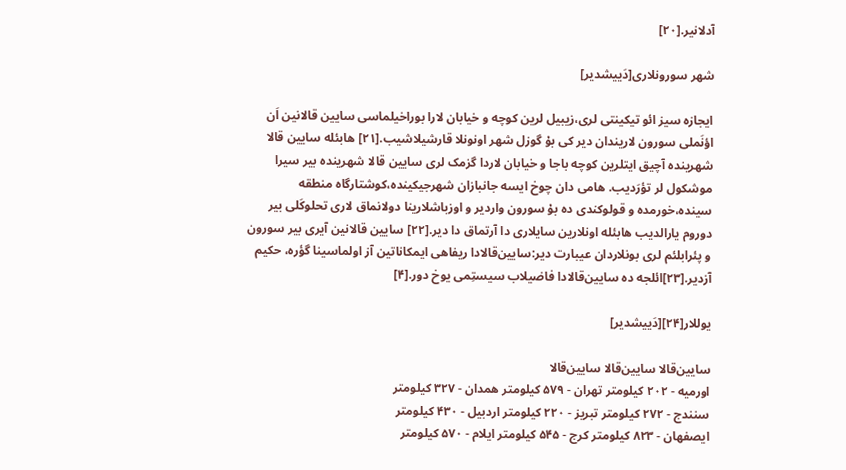آدلانیر.[۲۰]

شهر سورونلاری[دَییشدیر]

ایجازه سیز ائو تیکینتی لری،زیبیل لرین کوچه و خیابان لارا بوراخیلماسی سایین قالانین اَن اؤنَملی سورون لاریندان دیر کی بۇ گوزل شهر اونونلا قارشیلاشیب.[۲۱] هابئله سایین قالا شهرینده آچیق ایتلرین کوچه باجا و خیابان لاردا گزمک لری سایین قالا شهرینده بیر سیرا موشکول لر تؤرَدیب. هامی دان چوخ ایسه جانبازان شهرجیکینده،کوشتارگاه منطقه سینده،خورمده و قولوکندی ده بۇ سورون واردیر و اوزباشلارینا دولانماق لاری تحلوکَلی بیر دوروم یارالدیب هابئله اونلارین سایلاری دا آرتماق دا دیر.[۲۲] سایین قالانین آیری بیر سورون و پئرابلئم لری بونلاردان عیبارت دیر:سایین‌قالادا ریفاهی ایمکاناتین آز اولماسینا گؤره، حکیم آزدیر.[۲۳]ائلجه ده سایین‌قالادا فاضیلاب سیستِمی یوخ دور.[۴]

یوللار[۲۴][دَییشدیر]

سایین‌قالا سایین‌قالا سایین‌قالا
اورمیه - ۲۰۲ کیلومتر تهران - ۵۷۹ کیلومتر همدان - ۳۲۷ کیلومتر
سنندج - ۲۷۲ کیلومتر تبریز - ۲۲۰ کیلومتر اردبیل - ۴۳۰ کیلومتر
ایصفهان - ۸۲۳ کیلومتر کرج - ۵۴۵ کیلومتر ایلام - ۵۷۰ کیلومتر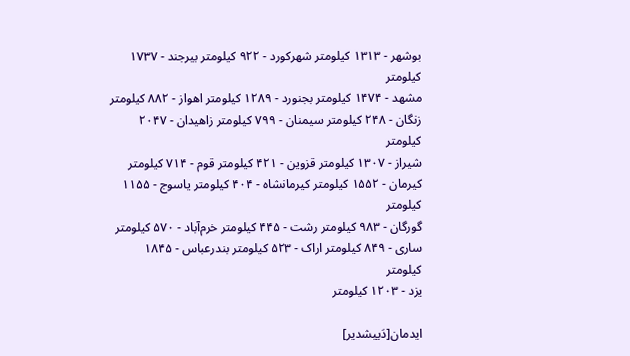بوشهر - ۱۳۱۳ کیلومتر شهرکورد - ۹۲۲ کیلومتر بیرجند - ۱۷۳۷ کیلومتر
مشهد - ۱۴۷۴ کیلومتر بجنورد - ۱۲۸۹ کیلومتر اهواز - ۸۸۲ کیلومتر
زنگان - ۲۴۸ کیلومتر سیمنان - ۷۹۹ کیلومتر زاهیدان - ۲۰۴۷ کیلومتر
شیراز - ۱۳۰۷ کیلومتر قزوین - ۴۲۱ کیلومتر قوم - ۷۱۴ کیلومتر
کیرمان - ۱۵۵۲ کیلومتر کیرمانشاه - ۴۰۴ کیلومتر یاسوج - ۱۱۵۵ کیلومتر
گورگان - ۹۸۳ کیلومتر رشت - ۴۴۵ کیلومتر خرم‌آباد - ۵۷۰ کیلومتر
ساری - ۸۴۹ کیلومتر اراک - ۵۲۳ کیلومتر بندرعباس - ۱۸۴۵ کیلومتر
یزد - ۱۲۰۳ کیلومتر

ایدمان[دَییشدیر]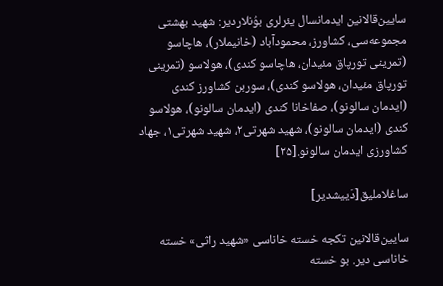سایین‌قالانین ایدمانسال یئرلری بوُنلاردیر: شهید بهشتی مجموعه‌سی، کشاورز، محمودآباد (خانیملار)، هاچاسو (تمرینی تورپاق مئیدان، هاچاسو کندی)، هولاسو (تمرینی تورپاق مئیدان، هولاسو کندی)، سوربن کشاورز کندی (ایدمان سالونو)، صفاخانا کندی (ایدمان سالونو)، هولاسو کندی (ایدمان سالونو)، شهید شهرتی۲، شهید شهرتی۱، جهاد کشاورزی ایدمان سالونو.[۲۵]

ساغلاملیق[دَییشدیر]

سایین‌قالانین تکجه خسته خاناسی «شهید راثی» خسته خاناسی دیر. بو خسته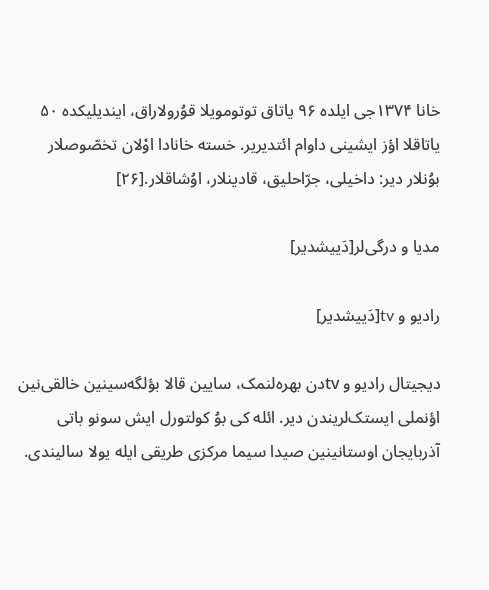خانا ۱۳۷۴جی ایلده ۹۶ یاتاق توتومویلا قوُرولاراق، ایندیلیکده ۵۰ یاتاقلا اؤز ایشینی داوام ائتدیریر. خسته خانادا اوْلان تخصّوصلار بوُنلار دیر: داخیلی، جرّاحلیق، قادینلار، اوُشاقلار.[۲۶]

مدیا و درگی‌لر[دَییشدیر]

رادیو و tv[دَییشدیر]

دیجیتال رادیو و tvدن بهره‌لنمک، سایین قالا بؤلگه‌سینین خالقی‌نین اؤنملی ایستک‌لریندن دیر. ائله کی بوُ کولتورل ایش سونو باتی آذربایجان اوستانینین صیدا سیما مرکزی طریقی ایله یولا سالیندی.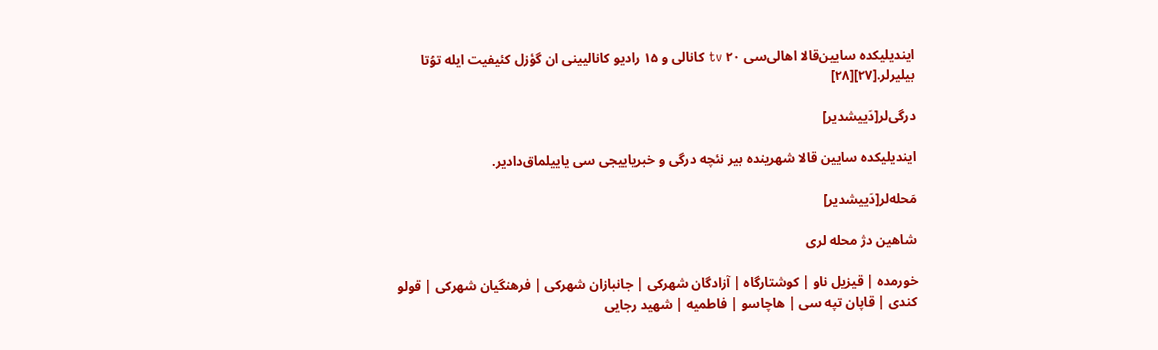ایندیلیکده سایین‌قالا اهالی‌سی ۲۰ tv کانالی و ۱۵ رادیو کانالیینی ان گؤزل کئیفیت ایله توُتا بیلیرلر.[۲۷][۲۸]

درگی‌لر[دَییشدیر]

ایندیلیکده سایین قالا شهرینده بیر نئچه درگی و خبریاییجی سی یاییلماق‌دادیر.

مَحله‌لر[دَییشدیر]

شاهین دژ محله لری

خورمده | قیزیل ناو | کوشتارگاه | آزادگان شهرکی | جانبازان شهرکی | فرهنگیان شهرکی | قولو کندی | قاپان تپه سی | هاچاسو | فاطمیه | شهید رجایی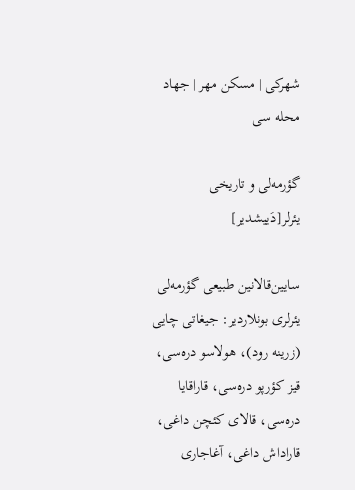شهرکی | مسکن مهر | جهاد محله سی

گؤرمه‌لی و تاریخی یئرلر[دَییشدیر]

سایین‌قالانین طبیعی گؤرمه‌لی یئرلری بونلاردیر: جیغاتی چایی (زرینه رود)، هولاسو دره‌سی، قیز کؤرپو دره‌سی، قاراقایا دره‌سی، قالای کئچن داغی، قاراداش داغی، آغاجاری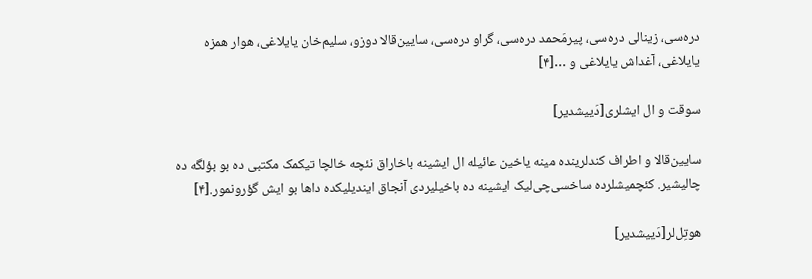دره‌سی، زینالی دره‌سی، پیرمَحمد دره‌سی، گراو دره‌سی، سایین‌قالا دوزو، سلیم‌خان یایلاغی، هوار همزه یایلاغی، آغداش یایلاغی و …[۴]

سوقت و ال ایشلری[دَییشدیر]

سایین‌قالا و اطراف کندلرینده مینه یاخین عائیله ال ایشینه باخاراق نئچه خالچا تیکمک مکتبی ده بو بؤلگه ده چالیشیر. کئچمیشلرده ساخسی‌چی‌لیک ایشینه ده باخیلیردی آنجاق ایندیلیکده داها بو ایش گؤرونمور.[۴]

هوتِل‌لر[دَییشدیر]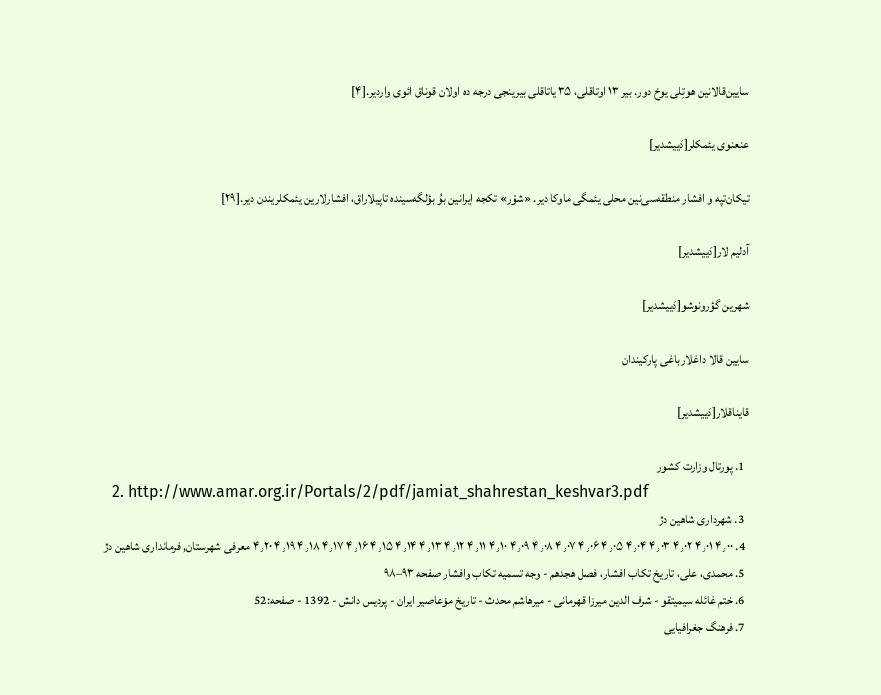سایین‌قالانین هوتِلی یوخ دور. بیر ۱۳ اوتاقلی، ۳۵ یاتاقلی بیرینجی درجه ده اولان قوناق ائوی واردیر.[۴]

عنعنوی یئمکلر[دَییشدیر]

تیکان‌تپه و افشار منطقه‌سی‌نین محلی یئمگی ماوکا دیر. «شوْر» تکجه ایرانین بوُ بؤلگه‌سینده تاپیلاراق، افشارلارین یئمکلریندن دیر.[۲۹]

آدلیم لار[دَییشدیر]

شهرین گؤرونوشو[دَییشدیر]

سایین قالا داغلارباغی پارکیندان

قایناقلار[دَییشدیر]

  1. پورتال وزارت کشور
  2. http://www.amar.org.ir/Portals/2/pdf/jamiat_shahrestan_keshvar3.pdf
  3. شهرداری شاهین دژ
  4. ۴٫۰۰ ۴٫۰۱ ۴٫۰۲ ۴٫۰۳ ۴٫۰۴ ۴٫۰۵ ۴٫۰۶ ۴٫۰۷ ۴٫۰۸ ۴٫۰۹ ۴٫۱۰ ۴٫۱۱ ۴٫۱۲ ۴٫۱۳ ۴٫۱۴ ۴٫۱۵ ۴٫۱۶ ۴٫۱۷ ۴٫۱۸ ۴٫۱۹ ۴٫۲۰ معرفی شهرستان, فرمانداری شاهین دژ
  5. محمدی، علی، تاریخ تکاب افشار، فصل هجدهم - وجه تسمیه تکاب وافشار صفحه ۹۳–۹۸
  6. ختم غائله سیمیتقو - شرف الدین میرزا قهرمانی - میرهاشم محدث - تاریخ مۆعاصیر ایران - پردیس دانش - 1392 - صفحه:52
  7. فرهنگ جغرافیایی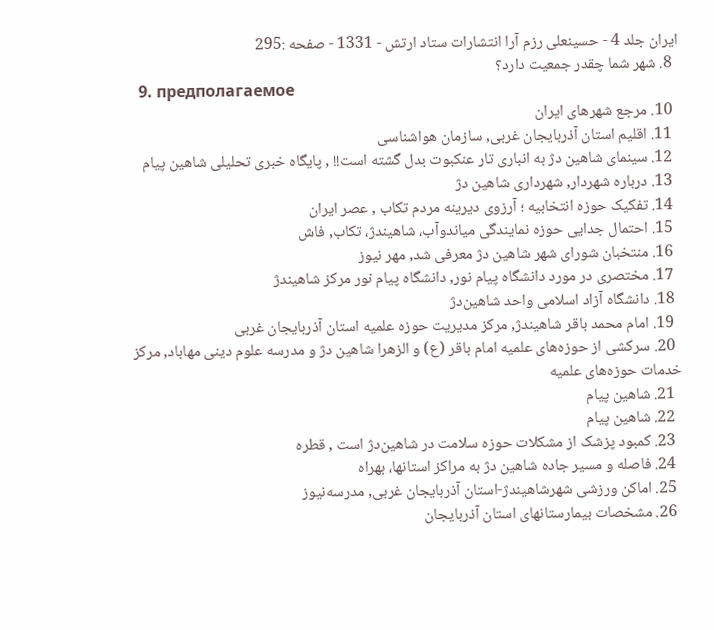ایران جلد 4 - حسینعلی رزم آرا انتشارات ستاد ارتش - 1331 - صفحه :295
  8. شهر شما چقدر جمعیت دارد؟
  9. предполагаемое
  10. مرجع شهرهای ایران
  11. اقلیم استان آذربایجان غربی, سازمان هواشناسی
  12. سینمای شاهین دژ به انباری تار عنکبوت بدل گشته است!! , پایگاه خبری تحلیلی شاهین پیام
  13. درباره شهردار, شهرداری شاهین دژ
  14. تفکیک حوزه انتخابیه ؛ آرزوی دیرینه مردم تکاب , عصر ایران
  15. احتمال جدایی حوزه نمایندگی میاندوآب، شاهیندژ، تکاب, فاش
  16. منتخبان شورای شهر شاهین دژ معرفی شد, مهر نیوز
  17. مختصری در مورد دانشگاه پیام نور, دانشگاه پیام نور مرکز شاهیندژ
  18. دانشگاه آزاد اسلامی واحد شاهین‌دژ
  19. امام محمد باقر شاهیندژ, مرکز مدیریت حوزه علمیه استان آذربایجان غربی
  20. سرکشی از حوزه‌های علمیه امام باقر (ع) و الزهرا شاهین دژ و مدرسه علوم دینی مهاباد, مرکز خدمات حوزه‌های علمیه
  21. شاهین پیام
  22. شاهین پیام
  23. کمبود پزشک از مشکلات حوزه سلامت در شاهین‌دژ است , قطره
  24. فاصله و مسیر جاده شاهین دژ به مراکز استانها، بهراه
  25. اماکن ورزشی شهرشاهیندژ-استان آذربایجان غربی, مدرسه‌نیوز
  26. مشخصات بیمارستانهای استان آذربایجان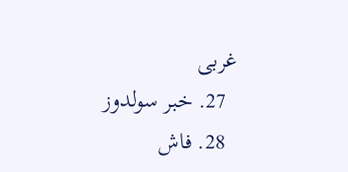غربی
  27. خبر سولدوز
  28. فاش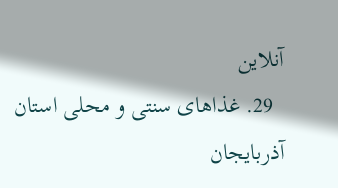آنلاین
  29. غذاهای سنتی و محلی استان آذربایجان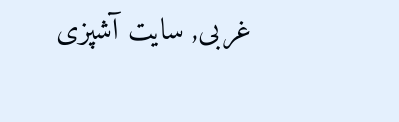غربی, سایت آشپزی